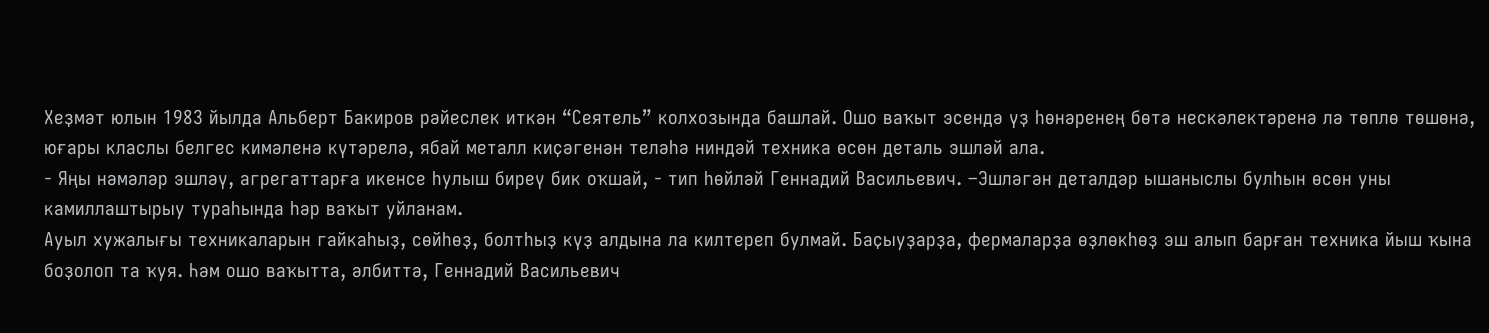Хеҙмәт юлын 1983 йылда Альберт Бакиров рәйеслек иткән “Сеятель” колхозында башлай. Ошо ваҡыт эсендә үҙ һөнәренең бөтә нескәлектәренә лә төплө төшөнә, юғары класлы белгес кимәленә күтәрелә, ябай металл киҫәгенән теләһә ниндәй техника өсөн деталь эшләй ала.
- Яңы нәмәләр эшләү, агрегаттарға икенсе һулыш биреү бик оҡшай, - тип һөйләй Геннадий Васильевич. –Эшләгән деталдәр ышаныслы булһын өсөн уны камиллаштырыу тураһында һәр ваҡыт уйланам.
Ауыл хужалығы техникаларын гайкаһыҙ, сөйһөҙ, болтһыҙ күҙ алдына ла килтереп булмай. Баҫыуҙарҙа, фермаларҙа өҙлөкһөҙ эш алып барған техника йыш ҡына боҙолоп та ҡуя. Һәм ошо ваҡытта, әлбиттә, Геннадий Васильевич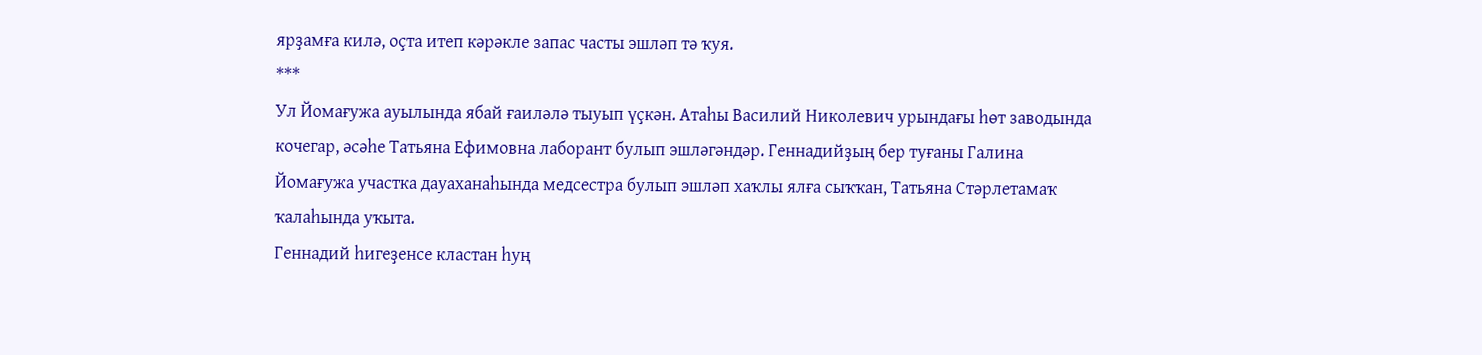ярҙамға килә, оҫта итеп кәрәкле запас часты эшләп тә ҡуя.
***
Ул Йомағужа ауылында ябай ғаиләлә тыуып үҫкән. Атаһы Василий Николевич урындағы һөт заводында кочегар, әсәһе Татьяна Ефимовна лаборант булып эшләгәндәр. Геннадийҙың бер туғаны Галина Йомағужа участка дауаханаһында медсестра булып эшләп хаҡлы ялға сыҡҡан, Татьяна Стәрлетамаҡ ҡалаһында уҡыта.
Геннадий һигеҙенсе кластан һуң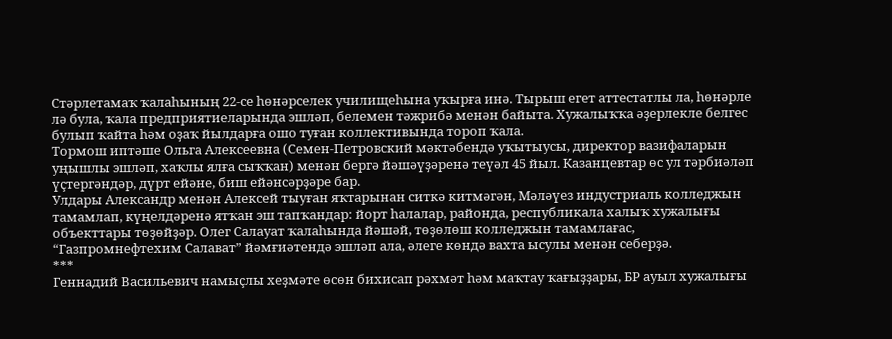Стәрлетамаҡ ҡалаһының 22-се һөнәрселек училищеһына уҡырға инә. Тырыш егет аттестатлы ла, һөнәрле лә була, ҡала предприятиеларында эшләп, белемен тәжрибә менән байыта. Хужалыҡҡа әҙерлекле белгес булып ҡайта һәм оҙаҡ йылдарға ошо туған коллективында тороп ҡала.
Тормош иптәше Ольга Алексеевна (Семен-Петровский мәктәбендә уҡытыусы, директор вазифаларын уңышлы эшләп, хаҡлы ялға сыҡҡан) менән бергә йәшәүҙәренә теүәл 45 йыл. Казанцевтар өс ул тәрбиәләп үҫтергәндәр, дүрт ейәне, биш ейәнсәрҙәре бар.
Улдары Александр менән Алексей тыуған яҡтарынан ситкә китмәгән, Мәләүез индустриаль колледжын тамамлап, күңелдәренә ятҡан эш тапҡандар: йорт һалалар, районда, республикала халыҡ хужалығы объекттары төҙөйҙәр. Олег Салауат ҡалаһында йәшәй, төҙөлөш колледжын тамамлағас, “Газпромнефтехим Салават” йәмғиәтендә эшләп ала, әлеге көндә вахта ысулы менән себерҙә.
***
Геннадий Васильевич намыҫлы хеҙмәте өсөн бихисап рәхмәт һәм маҡтау ҡағыҙҙары, БР ауыл хужалығы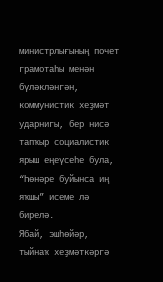министрлығының почет грамотаһы менән бүләкләнгән, коммунистик хеҙмәт ударнигы, бер нисә тапҡыр социалистик ярыш еңеүсеһе була, “Һөнәре буйынса иң яҡшы” исеме лә бирелә.
Ябай, эшһөйәр, тыйнаҡ хеҙмәткәргә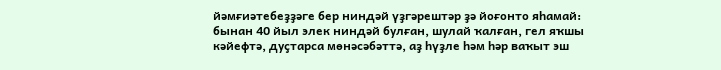йәмғиәтебеҙҙәге бер ниндәй үҙгәрештәр ҙә йоғонто яһамай: бынан 40 йыл элек ниндәй булған, шулай ҡалған, гел яҡшы кәйефтә, дуҫтарса мөнәсәбәттә, аҙ һүҙле һәм һәр ваҡыт эш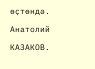өҫтөндә.
Анатолий КАЗАКОВ.